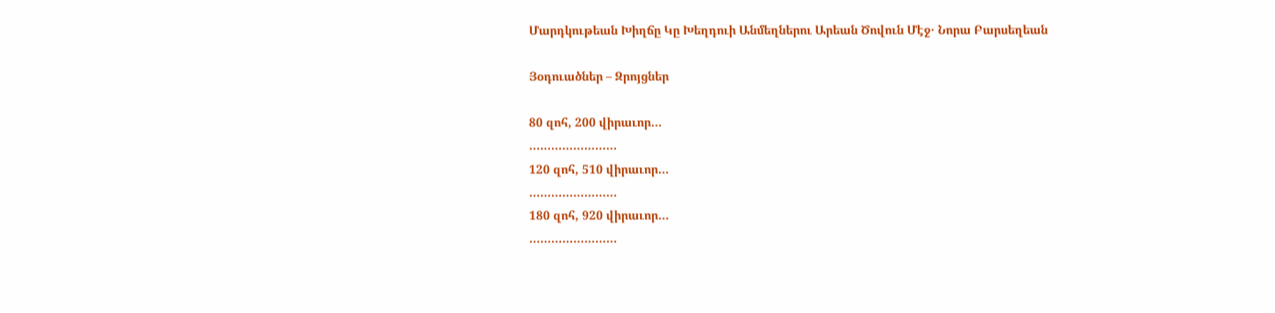Մարդկութեան Խիղճը Կը Խեղդուի Անմեղներու Արեան Ծովուն Մէջ․ Նորա Բարսեղեան

Յօդուածներ – Զրոյցներ

80 զոհ, 200 վիրաւոր…
……………………
120 զոհ, 510 վիրաւոր…
……………………
180 զոհ, 920 վիրաւոր…
……………………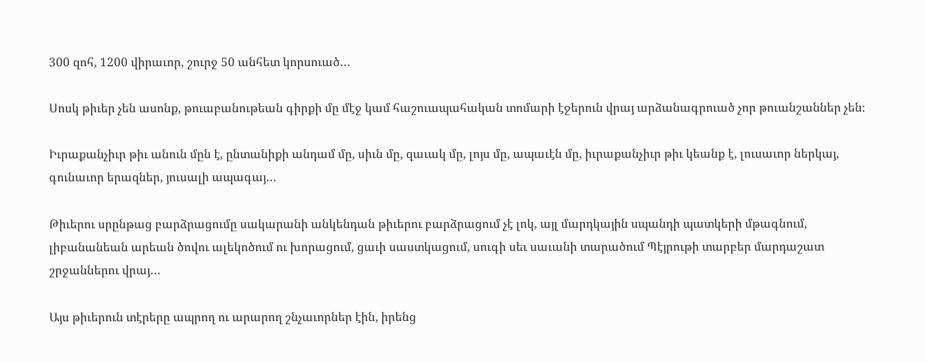300 զոհ, 1200 վիրաւոր, շուրջ 50 անհետ կորսուած…

Սոսկ թիւեր չեն ասոնք, թուաբանութեան գիրքի մը մէջ կամ հաշուապահական տոմարի էջերուն վրայ արձանագրուած չոր թուանշաններ չեն։

Իւրաքանչիւր թիւ անուն մըն է, ընտանիքի անդամ մը, սիւն մը, զաւակ մը, լոյս մը, ապաւէն մը, իւրաքանչիւր թիւ կեանք է, լուսաւոր ներկայ, գունաւոր երազներ, յուսալի ապագայ…

Թիւերու սրընթաց բարձրացումը սակարանի անկենդան թիւերու բարձրացում չէ լոկ, այլ մարդկային սպանդի պատկերի մթագնում, լիբանանեան արեան ծովու ալեկոծում ու խորացում, ցաւի սաստկացում, սուգի սեւ սաւանի տարածում Պէյրութի տարբեր մարդաշատ շրջաններու վրայ…

Այս թիւերուն տէրերը ապրող ու արարող շնչաւորներ էին, իրենց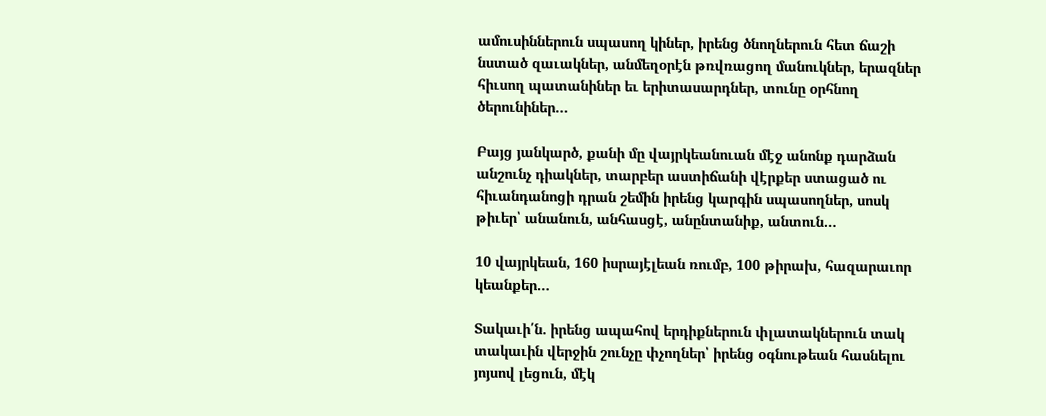ամուսիններուն սպասող կիներ, իրենց ծնողներուն հետ ճաշի նստած զաւակներ, անմեղօրէն թռվռացող մանուկներ, երազներ հիւսող պատանիներ եւ երիտասարդներ, տունը օրհնող ծերունիներ…

Բայց յանկարծ, քանի մը վայրկեանուան մէջ անոնք դարձան անշունչ դիակներ, տարբեր աստիճանի վէրքեր ստացած ու հիւանդանոցի դրան շեմին իրենց կարգին սպասողներ, սոսկ թիւեր՝ անանուն, անհասցէ, անընտանիք, անտուն…

10 վայրկեան, 160 իսրայէլեան ռումբ, 100 թիրախ, հազարաւոր կեանքեր…

Տակաւի՛ն. իրենց ապահով երդիքներուն փլատակներուն տակ տակաւին վերջին շունչը փչողներ՝ իրենց օգնութեան հասնելու յոյսով լեցուն, մէկ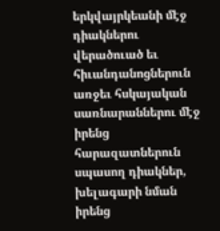երկվայրկեանի մէջ դիակներու վերածուած եւ հիւանդանոցներուն առջեւ հսկայական սառնարաններու մէջ իրենց հարազատներուն սպասող դիակներ, խելագարի նման իրենց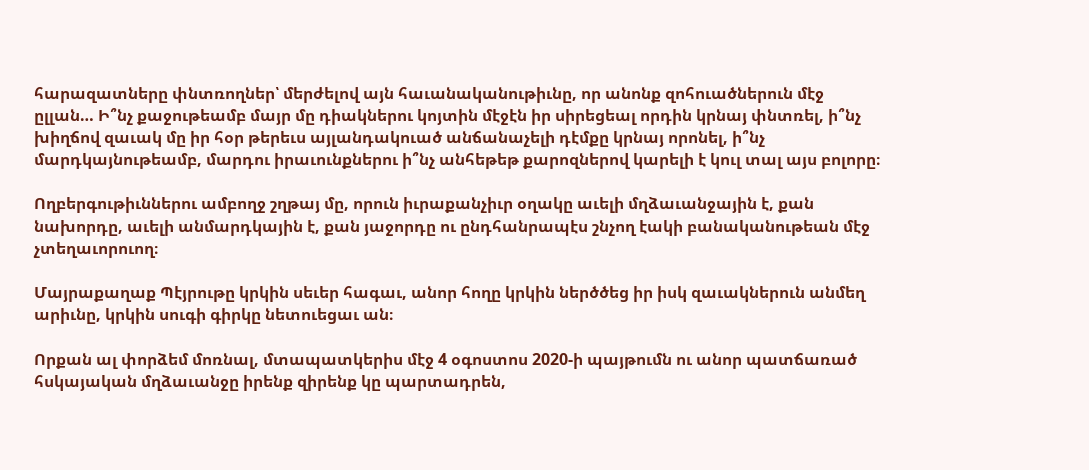հարազատները փնտռողներ՝ մերժելով այն հաւանականութիւնը, որ անոնք զոհուածներուն մէջ ըլլան… Ի՞նչ քաջութեամբ մայր մը դիակներու կոյտին մէջէն իր սիրեցեալ որդին կրնայ փնտռել, ի՞նչ խիղճով զաւակ մը իր հօր թերեւս այլանդակուած անճանաչելի դէմքը կրնայ որոնել, ի՞նչ մարդկայնութեամբ, մարդու իրաւունքներու ի՞նչ անհեթեթ քարոզներով կարելի է կուլ տալ այս բոլորը։

Ողբերգութիւններու ամբողջ շղթայ մը, որուն իւրաքանչիւր օղակը աւելի մղձաւանջային է, քան նախորդը, աւելի անմարդկային է, քան յաջորդը ու ընդհանրապէս շնչող էակի բանականութեան մէջ չտեղաւորուող։

Մայրաքաղաք Պէյրութը կրկին սեւեր հագաւ, անոր հողը կրկին ներծծեց իր իսկ զաւակներուն անմեղ արիւնը, կրկին սուգի գիրկը նետուեցաւ ան։

Որքան ալ փորձեմ մոռնալ, մտապատկերիս մէջ 4 օգոստոս 2020-ի պայթումն ու անոր պատճառած հսկայական մղձաւանջը իրենք զիրենք կը պարտադրեն,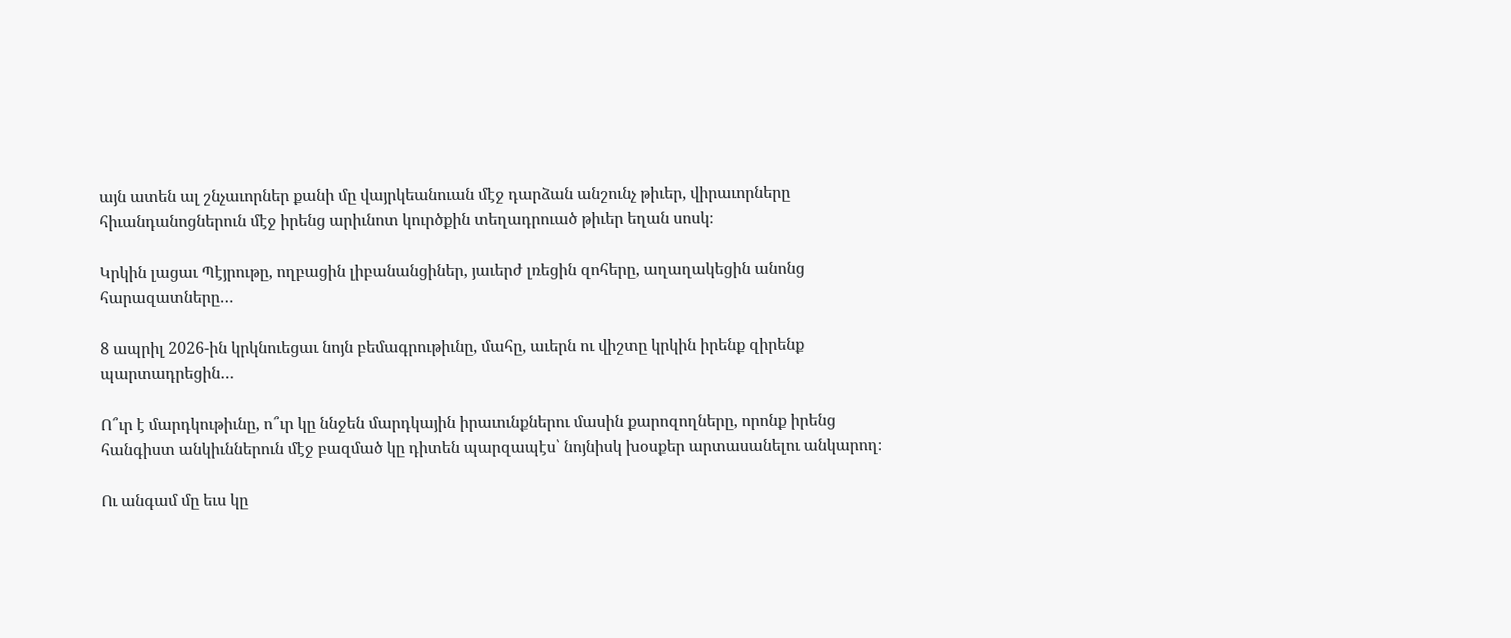այն ատեն ալ շնչաւորներ քանի մը վայրկեանուան մէջ դարձան անշունչ թիւեր, վիրաւորները հիւանդանոցներուն մէջ իրենց արիւնոտ կուրծքին տեղադրուած թիւեր եղան սոսկ։

Կրկին լացաւ Պէյրութը, ողբացին լիբանանցիներ, յաւերժ լռեցին զոհերը, աղաղակեցին անոնց հարազատները…

8 ապրիլ 2026-ին կրկնուեցաւ նոյն բեմագրութիւնը, մահը, աւերն ու վիշտը կրկին իրենք զիրենք պարտադրեցին…

Ո՞ւր է մարդկութիւնը, ո՞ւր կը ննջեն մարդկային իրաւունքներու մասին քարոզողները, որոնք իրենց հանգիստ անկիւններուն մէջ բազմած կը դիտեն պարզապէս՝ նոյնիսկ խօսքեր արտասանելու անկարող։

Ու անգամ մը եւս կը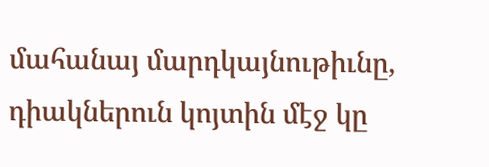մահանայ մարդկայնութիւնը, դիակներուն կոյտին մէջ կը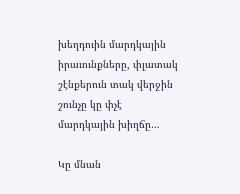խեղդուին մարդկային իրաւունքները, փլատակ շէնքերուն տակ վերջին շունչը կը փչէ մարդկային խիղճը…

Կը մնան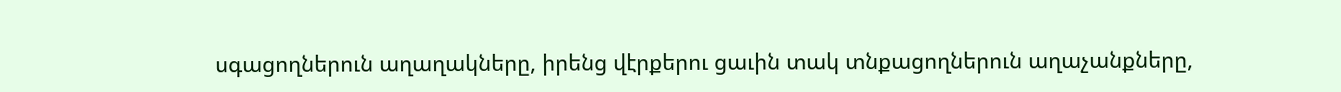սգացողներուն աղաղակները, իրենց վէրքերու ցաւին տակ տնքացողներուն աղաչանքները,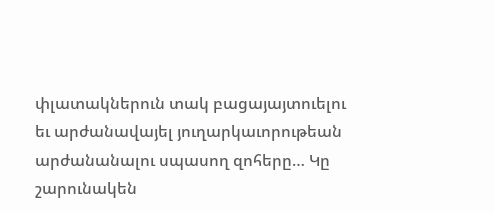փլատակներուն տակ բացայայտուելու եւ արժանավայել յուղարկաւորութեան արժանանալու սպասող զոհերը… Կը շարունակեն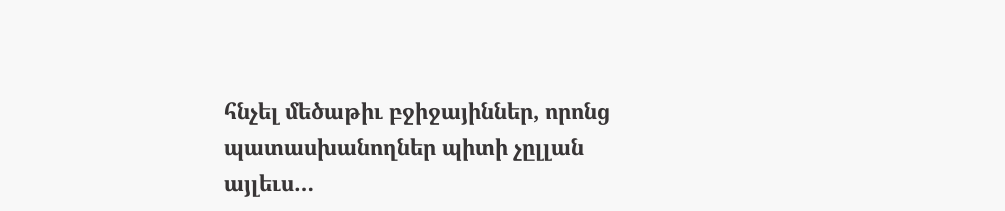հնչել մեծաթիւ բջիջայիններ, որոնց պատասխանողներ պիտի չըլլան այլեւս…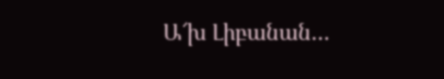Ա՜խ Լիբանան…